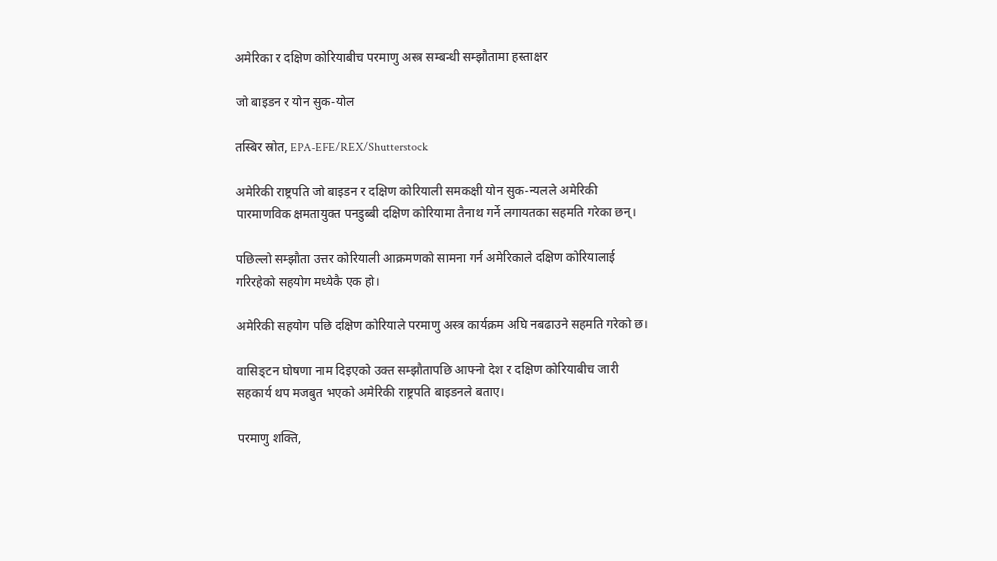अमेरिका र दक्षिण कोरियाबीच परमाणु अस्त्र सम्बन्धी सम्झौतामा हस्ताक्षर

जो बाइडन र योन सुक-योल

तस्बिर स्रोत, EPA-EFE/REX/Shutterstock

अमेरिकी राष्ट्रपति जो बाइडन र दक्षिण कोरियाली समकक्षी योन सुक-न्यलले अमेरिकी पारमाणविक क्षमतायुक्त पनडुब्बी दक्षिण कोरियामा तैनाथ गर्ने लगायतका सहमति गरेका छन्।

पछिल्लो सम्झौता उत्तर कोरियाली आक्रमणको सामना गर्न अमेरिकाले दक्षिण कोरियालाई गरिरहेको सहयोग मध्येकै एक हो।

अमेरिकी सहयोग पछि दक्षिण कोरियाले परमाणु अस्त्र कार्यक्रम अघि नबढाउने सहमति गरेको छ।

वासिङ्टन घोषणा नाम दिइएको उक्त सम्झौतापछि आफ्नो देश र दक्षिण कोरियाबीच जारी सहकार्य थप मजबुत भएको अमेरिकी राष्ट्रपति बाइडनले बताए।

परमाणु शक्ति,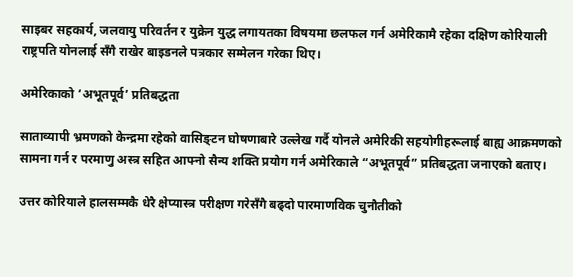साइबर सहकार्य, जलवायु परिवर्तन र युक्रेन युद्ध लगायतका विषयमा छलफल गर्न अमेरिकामै रहेका दक्षिण कोरियाली राष्ट्रपति योनलाई सँगै राखेर बाइडनले पत्रकार सम्मेलन गरेका थिए।

अमेरिकाको ‘अभूतपूर्व’ प्रतिबद्धता

साताव्यापी भ्रमणको केन्द्रमा रहेको वासिङ्टन घोषणाबारे उल्लेख गर्दै योनले अमेरिकी सहयोगीहरूलाई बाह्य आक्रमणको सामना गर्न र परमाणु अस्त्र सहित आफ्नो सैन्य शक्ति प्रयोग गर्न अमेरिकाले “अभूतपूर्व” प्रतिबद्धता जनाएको बताए।

उत्तर कोरियाले हालसम्मकै धेरै क्षेप्यास्त्र परीक्षण गरेसँगै बढ्दो पारमाणविक चुनौतीको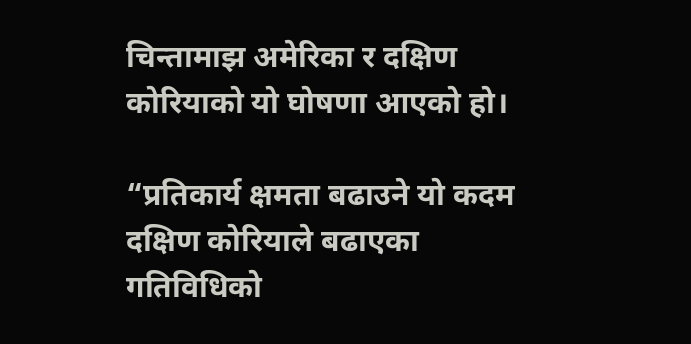चिन्तामाझ अमेरिका र दक्षिण कोरियाको यो घोषणा आएको हो।

“प्रतिकार्य क्षमता बढाउने यो कदम दक्षिण कोरियाले बढाएका गतिविधिको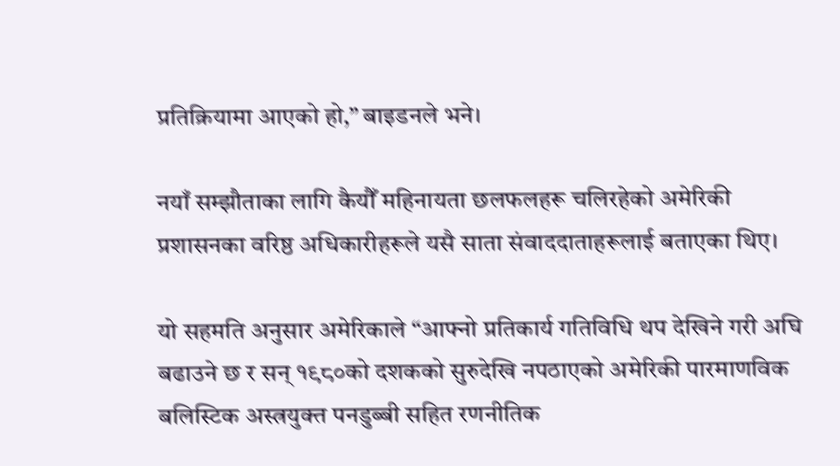प्रतिक्रियामा आएको हो,” बाइडनले भने।

नयाँ सम्झौताका लागि कैयौँ महिनायता छलफलहरू चलिरहेको अमेरिकी प्रशासनका वरिष्ठ अधिकारीहरूले यसै साता संवाददाताहरूलाई बताएका थिए।

यो सहमति अनुसार अमेरिकाले “आफ्नो प्रतिकार्य गतिविधि थप देखिने गरी अघि बढाउने छ र सन् १९८०को दशकको सुरुदेखि नपठाएको अमेरिकी पारमाणविक बलिस्टिक अस्त्रयुक्त पनडुब्बी सहित रणनीतिक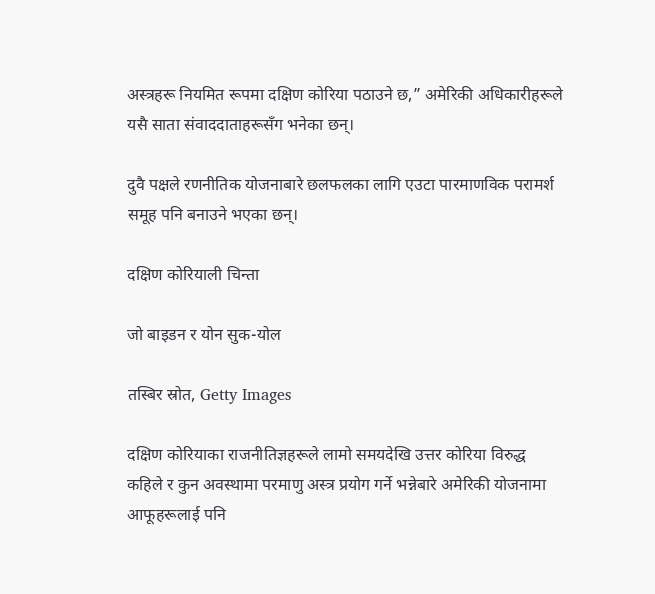अस्त्रहरू नियमित रूपमा दक्षिण कोरिया पठाउने छ,” अमेरिकी अधिकारीहरूले यसै साता संवाददाताहरूसँग भनेका छन्।

दुवै पक्षले रणनीतिक योजनाबारे छलफलका लागि एउटा पारमाणविक परामर्श समूह पनि बनाउने भएका छन्।

दक्षिण कोरियाली चिन्ता

जो बाइडन र योन सुक-योल

तस्बिर स्रोत, Getty Images

दक्षिण कोरियाका राजनीतिज्ञहरूले लामो समयदेखि उत्तर कोरिया विरुद्ध कहिले र कुन अवस्थामा परमाणु अस्त्र प्रयोग गर्ने भन्नेबारे अमेरिकी योजनामा आफूहरूलाई पनि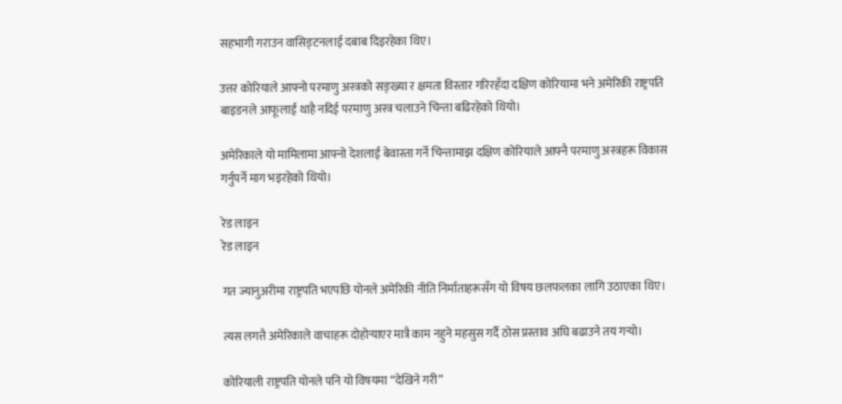सहभागी गराउन वासिङ्टनलाई दबाब दिइरहेका थिए।

उत्तर कोरियाले आफ्नो परमाणु अस्त्रको सङ्ख्या र क्षमता विस्तार गरिरहँदा दक्षिण कोरियामा भने अमेरिकी राष्ट्रपति बाइडनले आफूलाई थाहै नदिई परमाणु अस्त्र चलाउने चिन्ता बढिरहेको थियो।

अमेरिकाले यो मामिलामा आफ्नो देशलाई बेवास्ता गर्ने चिन्तामाझ दक्षिण कोरियाले आफ्नै परमाणु अस्त्रहरू विकास गर्नुपर्ने माग भइरहेको थियो।

रेड लाइन
रेड लाइन

गत ज्यानुअरीमा राष्ट्रपति भएपछि योनले अमेरिकी नीति निर्माताहरूसँग यो विषय छलफलका लागि उठाएका थिए।

त्यस लगत्तै अमेरिकाले वाचाहरू दोहोर्‍याएर मात्रै काम नहुने महसुस गर्दै ठोस प्रस्ताव अघि बढाउने तय गर्‍यो।

कोरियाली राष्ट्रपति योनले पनि यो विषयमा “देखिने गरी”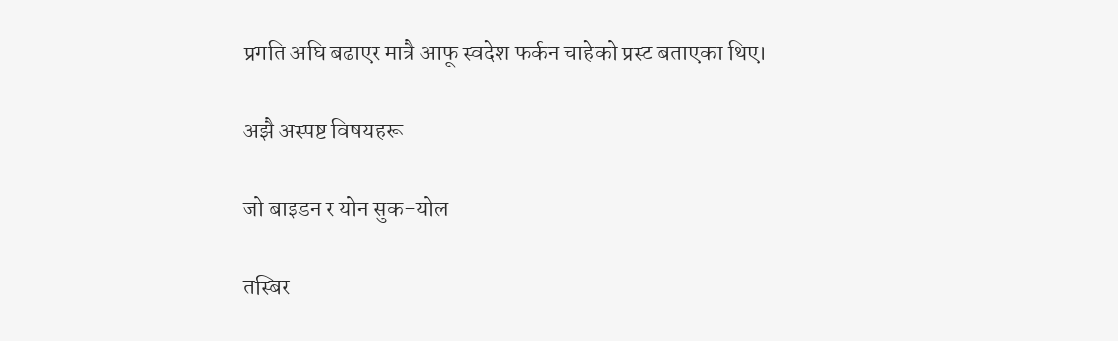प्रगति अघि बढाएर मात्रै आफू स्वदेश फर्कन चाहेको प्रस्ट बताएका थिए।

अझै अस्पष्ट विषयहरू

जो बाइडन र योन सुक-योल

तस्बिर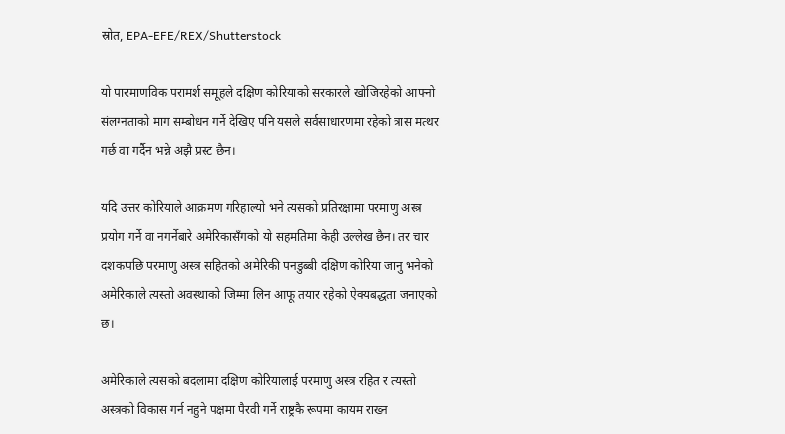स्रोत, EPA-EFE/REX/Shutterstock

यो पारमाणविक परामर्श समूहले दक्षिण कोरियाको सरकारले खोजिरहेको आफ्नो संलग्नताको माग सम्बोधन गर्ने देखिए पनि यसले सर्वसाधारणमा रहेको त्रास मत्थर गर्छ वा गर्दैन भन्ने अझै प्रस्ट छैन।

यदि उत्तर कोरियाले आक्रमण गरिहाल्यो भने त्यसको प्रतिरक्षामा परमाणु अस्त्र प्रयोग गर्ने वा नगर्नेबारे अमेरिकासँगको यो सहमतिमा केही उल्लेख छैन। तर चार दशकपछि परमाणु अस्त्र सहितको अमेरिकी पनडुब्बी दक्षिण कोरिया जानु भनेको अमेरिकाले त्यस्तो अवस्थाको जिम्मा लिन आफू तयार रहेको ऐक्यबद्धता जनाएको छ।

अमेरिकाले त्यसको बदलामा दक्षिण कोरियालाई परमाणु अस्त्र रहित र त्यस्तो अस्त्रको विकास गर्न नहुने पक्षमा पैरवी गर्ने राष्ट्रकै रूपमा कायम राख्न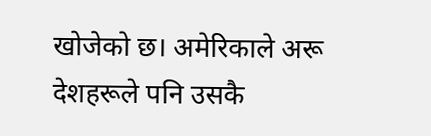खोजेको छ। अमेरिकाले अरू देशहरूले पनि उसकै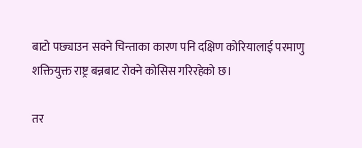बाटो पछ्याउन सक्ने चिन्ताका कारण पनि दक्षिण कोरियालाई परमाणु शक्तियुक्त राष्ट्र बन्नबाट रोक्ने कोसिस गरिरहेको छ।

तर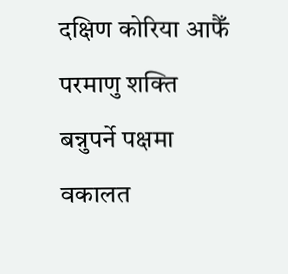दक्षिण कोरिया आफैँ परमाणु शक्ति बन्नुपर्ने पक्षमा वकालत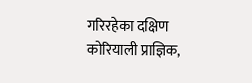गरिरहेका दक्षिण कोरियाली प्राज्ञिक,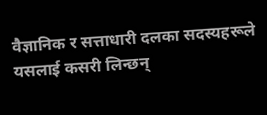वैज्ञानिक र सत्ताधारी दलका सदस्यहरूले यसलाई कसरी लिन्छन्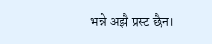भन्ने अझै प्रस्ट छैन।